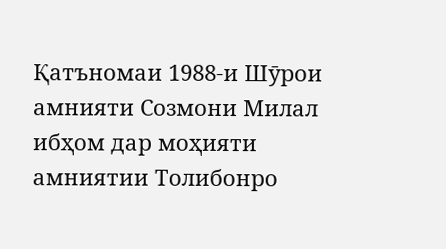Қатъномаи 1988-и Шӯрои амнияти Созмони Милал ибҳом дар моҳияти амниятии Толибонро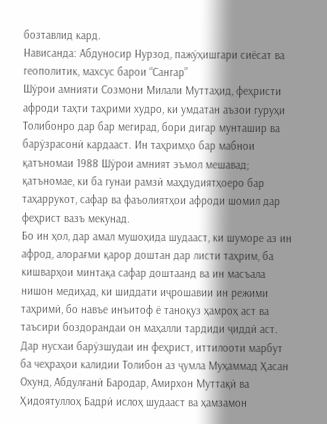бозтавлид кард.
Нависанда: Абдуносир Нурзод, пажӯҳишгари сиёсат ва геополитик, махсус барои “Сангар”
Шӯрои амнияти Созмони Милали Муттаҳид, феҳристи афроди таҳти таҳрими худро, ки умдатан аъзои гуруҳи Толибонро дар бар мегирад, бори дигар мунташир ва барӯзрасонӣ кардааст. Ин таҳримҳо бар мабнои қатъномаи 1988 Шӯрои амният эъмол мешавад; қатъномае, ки ба гунаи рамзӣ маҳдудиятҳоеро бар таҳаррукот, сафар ва фаъолиятҳои афроди шомил дар феҳрист вазъ мекунад.
Бо ин ҳол, дар амал мушоҳида шудааст, ки шуморе аз ин афрод, алорағми қарор доштан дар листи таҳрим, ба кишварҳои минтақа сафар доштаанд ва ин масъала нишон медиҳад, ки шиддати иҷрошавии ин режими таҳримӣ, бо навъе инъитоф ё таноқуз ҳамроҳ аст ва таъсири боздорандаи он маҳалли тардиди ҷиддӣ аст.
Дар нусхаи барӯзшудаи ин феҳрист, иттилооти марбут ба чеҳраҳои калидии Толибон аз ҷумла Муҳаммад Ҳасан Охунд, Абдулғанӣ Бародар, Амирхон Муттақӣ ва Ҳидоятуллоҳ Бадрӣ ислоҳ шудааст ва ҳамзамон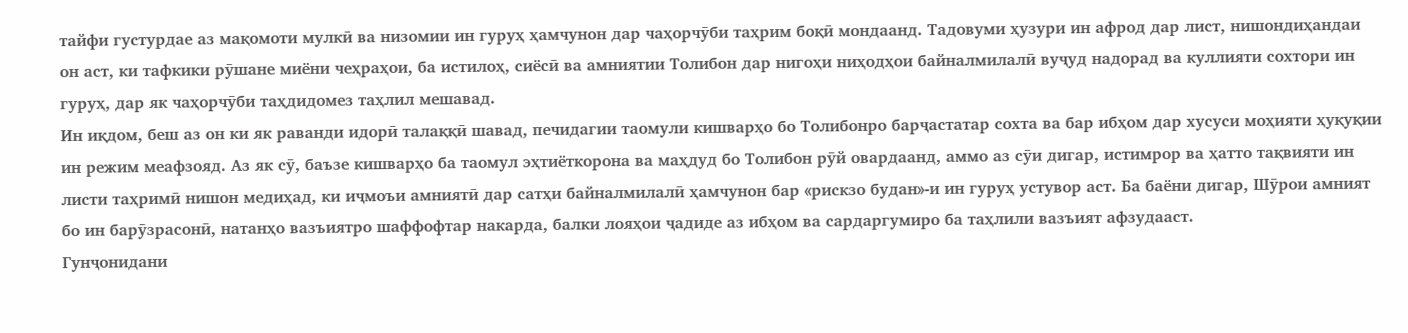тайфи густурдае аз мақомоти мулкӣ ва низомии ин гуруҳ ҳамчунон дар чаҳорчӯби таҳрим боқӣ мондаанд. Тадовуми ҳузури ин афрод дар лист, нишондиҳандаи он аст, ки тафкики рӯшане миёни чеҳраҳои, ба истилоҳ, сиёсӣ ва амниятии Толибон дар нигоҳи ниҳодҳои байналмилалӣ вуҷуд надорад ва куллияти сохтори ин гуруҳ, дар як чаҳорчӯби таҳдидомез таҳлил мешавад.
Ин иқдом, беш аз он ки як раванди идорӣ талаққӣ шавад, печидагии таомули кишварҳо бо Толибонро барҷастатар сохта ва бар ибҳом дар хусуси моҳияти ҳуқуқии ин режим меафзояд. Аз як сӯ, баъзе кишварҳо ба таомул эҳтиёткорона ва маҳдуд бо Толибон рӯй овардаанд, аммо аз сӯи дигар, истимрор ва ҳатто тақвияти ин листи таҳримӣ нишон медиҳад, ки иҷмоъи амниятӣ дар сатҳи байналмилалӣ ҳамчунон бар «рискзо будан»-и ин гуруҳ устувор аст. Ба баёни дигар, Шӯрои амният бо ин барӯзрасонӣ, натанҳо вазъиятро шаффофтар накарда, балки лояҳои ҷадиде аз ибҳом ва сардаргумиро ба таҳлили вазъият афзудааст.
Гунҷонидани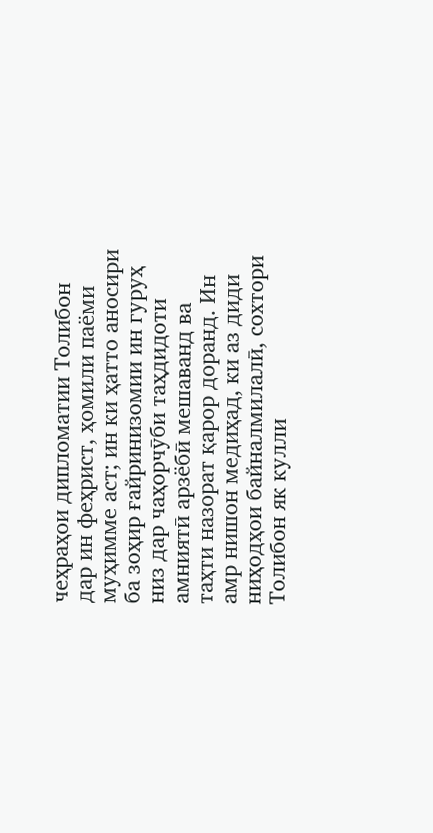чеҳраҳои дипломатии Толибон дар ин феҳрист, ҳомили паёми муҳимме аст; ин ки ҳатто аносири ба зоҳир ғайринизомии ин гуруҳ низ дар чаҳорчӯби таҳдидоти амниятӣ арзёбӣ мешаванд ва таҳти назорат қарор доранд. Ин амр нишон медиҳад, ки аз диди ниҳодҳои байналмилалӣ, сохтори Толибон як кулли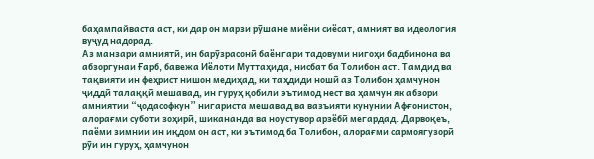баҳампайваста аст, ки дар он марзи рӯшане миёни сиёсат, амният ва идеология вуҷуд надорад.
Аз манзари амниятӣ, ин барӯзрасонӣ баёнгари тадовуми нигоҳи бадбинона ва абзоргунаи Ғарб, бавежа Иёлоти Муттаҳида, нисбат ба Толибон аст. Тамдид ва тақвияти ин феҳрист нишон медиҳад, ки таҳдиди ношӣ аз Толибон ҳамчунон ҷиддӣ талаққӣ мешавад, ин гуруҳ қобили эътимод нест ва ҳамчун як абзори амниятии “ҷодасофкун” нигариста мешавад ва вазъияти кунунии Афғонистон, алорағми суботи зоҳирӣ, шикананда ва ноустувор арзёбӣ мегардад. Дарвоқеъ, паёми зимнии ин иқдом он аст, ки эътимод ба Толибон, алорағми сармоягузорӣ рӯи ин гуруҳ, ҳамчунон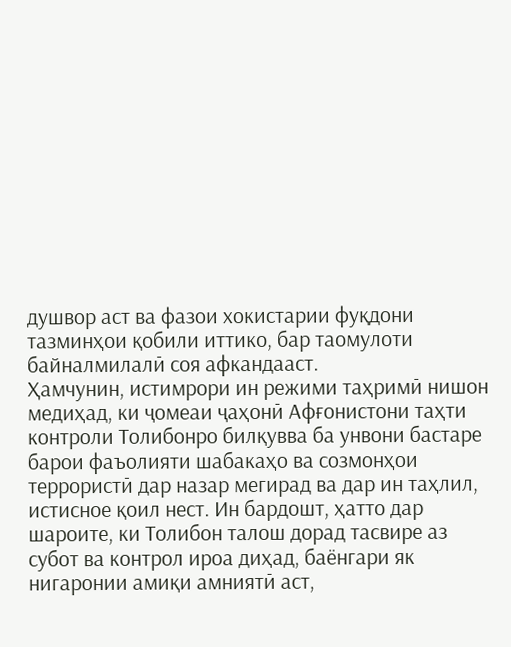душвор аст ва фазои хокистарии фуқдони тазминҳои қобили иттико, бар таомулоти байналмилалӣ соя афкандааст.
Ҳамчунин, истимрори ин режими таҳримӣ нишон медиҳад, ки ҷомеаи ҷаҳонӣ Афғонистони таҳти контроли Толибонро билқувва ба унвони бастаре барои фаъолияти шабакаҳо ва созмонҳои террористӣ дар назар мегирад ва дар ин таҳлил, истисное қоил нест. Ин бардошт, ҳатто дар шароите, ки Толибон талош дорад тасвире аз субот ва контрол ироа диҳад, баёнгари як нигаронии амиқи амниятӣ аст,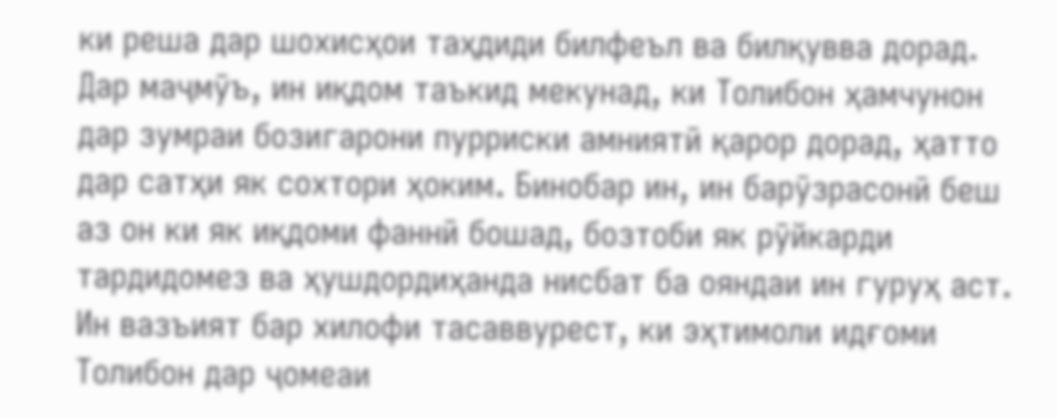ки реша дар шохисҳои таҳдиди билфеъл ва билқувва дорад.
Дар маҷмӯъ, ин иқдом таъкид мекунад, ки Толибон ҳамчунон дар зумраи бозигарони пурриски амниятӣ қарор дорад, ҳатто дар сатҳи як сохтори ҳоким. Бинобар ин, ин барӯзрасонӣ беш аз он ки як иқдоми фаннӣ бошад, бозтоби як рӯйкарди тардидомез ва ҳушдордиҳанда нисбат ба ояндаи ин гуруҳ аст. Ин вазъият бар хилофи тасаввурест, ки эҳтимоли идғоми Толибон дар ҷомеаи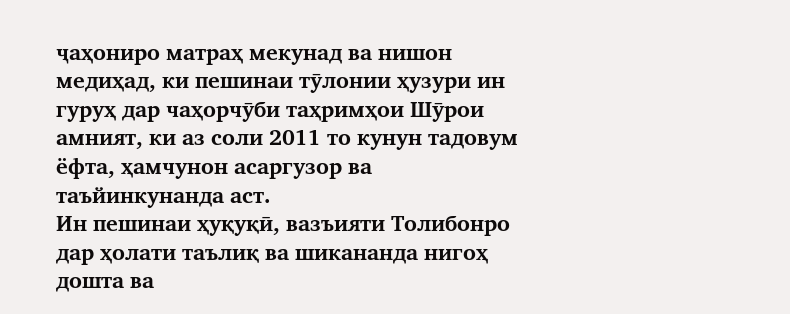ҷаҳониро матраҳ мекунад ва нишон медиҳад, ки пешинаи тӯлонии ҳузури ин гуруҳ дар чаҳорчӯби таҳримҳои Шӯрои амният, ки аз соли 2011 то кунун тадовум ёфта, ҳамчунон асаргузор ва таъйинкунанда аст.
Ин пешинаи ҳуқуқӣ, вазъияти Толибонро дар ҳолати таълиқ ва шикананда нигоҳ дошта ва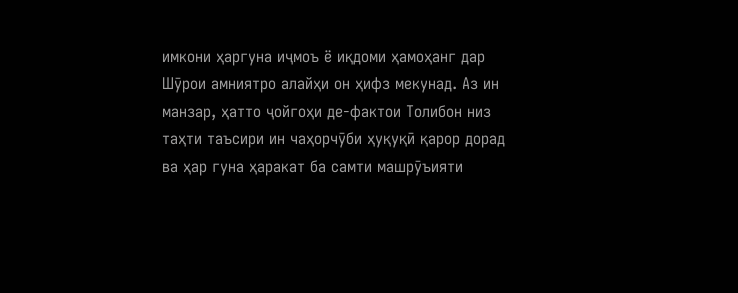имкони ҳаргуна иҷмоъ ё иқдоми ҳамоҳанг дар Шӯрои амниятро алайҳи он ҳифз мекунад. Аз ин манзар, ҳатто ҷойгоҳи де-фактои Толибон низ таҳти таъсири ин чаҳорчӯби ҳуқуқӣ қарор дорад ва ҳар гуна ҳаракат ба самти машрӯъияти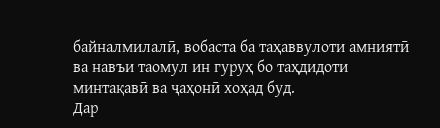байналмилалӣ, вобаста ба таҳаввулоти амниятӣ ва навъи таомул ин гуруҳ бо таҳдидоти минтақавӣ ва ҷаҳонӣ хоҳад буд.
Дар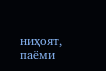ниҳоят, паёми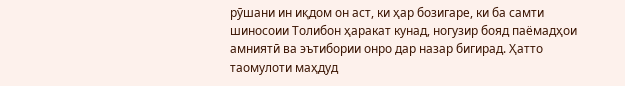рӯшани ин иқдом он аст, ки ҳар бозигаре, ки ба самти шиносоии Толибон ҳаракат кунад, ногузир бояд паёмадҳои амниятӣ ва эътибории онро дар назар бигирад. Ҳатто таомулоти маҳдуд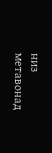низ метавонад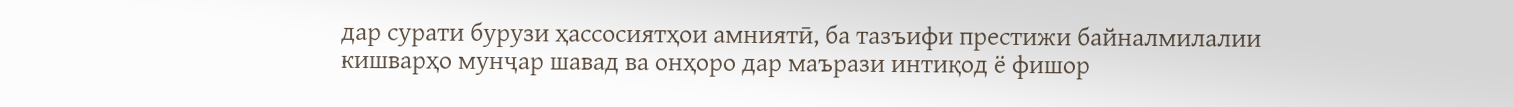дар сурати бурузи ҳассосиятҳои амниятӣ, ба тазъифи престижи байналмилалии кишварҳо мунҷар шавад ва онҳоро дар маърази интиқод ё фишор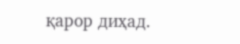қарор диҳад.